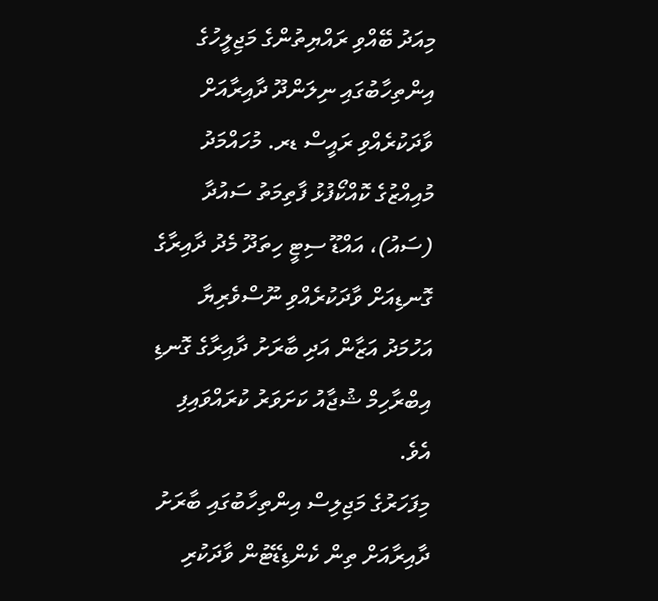މިއަދު ބޭއްވި ރައްޔިތުންގެ މަޖިލީހުގެ އިންތިހާބުގައި ނިލަންދޫ ދާއިރާއަށް ވާދަކުރެއްވި ރައީސް ޑރ. މުހައްމަދު މުއިއްޒުގެ ކޮއްކޯފުޅު ފާތިމަތު ސައުދާ (ސައު)، އައްޑޫ ސިޓީ ހިތަދޫ މެދު ދާއިރާގެ ގޮނޑިއަށް ވާދަކުރެއްވި ނޫސްވެރިޔާ އަހުމަދު އަޒާން އަދި ބާރަށު ދާއިރާގެ ގޮނޑި އިބްރާހިމް ޝުޖާއު ކަށަވަރު ކުރައްވައިފި އެވެ.
މިފަހަރުގެ މަޖިލިސް އިންތިހާބުގައި ބާރަށު ދާއިރާއަށް ތިން ކެންޑިޑޭޓުން ވާދަކުރި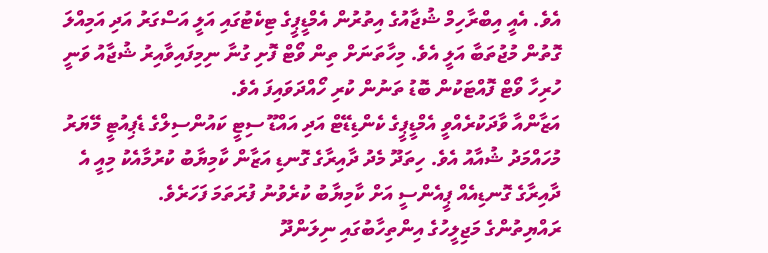އެވެ. އެއީ އިބްރާހިމް ޝުޖާއުގެ އިތުރުން އެމްޑީޕީގެ ޓިކެޓުގައި އަލީ އަސްގަރު އަދި އަމިއްލަ ގޮތުން މުޖުތަބާ އަލީ އެވެ. މިހާތަނަށް ތިން ވޯޓް ފޮށި ގުނާ ނިމިފައިވާއިރު ޝުޖާއު ވަނީ ހުރިހާ ވޯޓް ފޮއްޓަކުން ބޮޑު ތަނުން ކުރި ހޯއްދަވައިފަ އެވެ.
އަޒާންއާ ވާދަކުރެއްވީ އެމްޑީޕީގެ ކެންޑިޑޭޓް އަދި އައްޑޫ ސިޓީ ކައުންސިލްގެ ޑެޕިއުޓީ މޭޔަރު މުހައްމަދު ޝުއާއު އެވެ. ހިތަދޫ މެދު ދާއިރާގެ ގޮނޑި އަޒާން ކާމިޔާބު ކުރުމާއެކު މިއީ އެ ދާއިރާގެ ގޮނޑިއެއް ޕީއެންސީ އަށް ކާމިޔާބު ކުރެވުނު ފުރަތަމަ ފަހަރެވެ.
ރައްޔިތުންގެ މަޖިލީހުގެ އިންތިހާބުގައި ނިލަންދޫ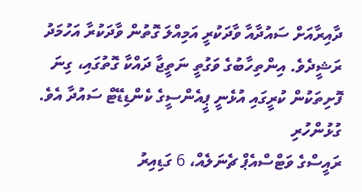ދާއިރާއަށް ސައުދާއާ ވާދަކުރީ އަމިއްލަ ގޮތުން ވާދަކުރާ އަހުމަދު ރަޝީދެވެ. އިންތިހާބުގެ ވަގުތީ ނަތީޖާ ދައްކާ ގޮތުގައި، ގިނަ ފޮށިތަކުން ކުރީގައި އުޅެނީ ޕީއެންސީގެ ކެންޑިޑޭޓް ސައުދާ އެވެ.
ގުޅުންހުރި
ރައީސްގެ ވަޓްސްއެޕް ޗެނަލެއް، 6 ގަޑިއިރު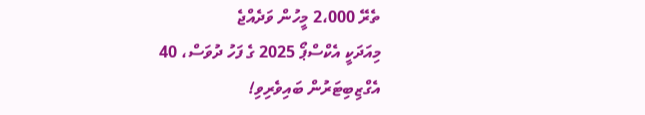ތެރޭ 2،000 މީހުން ވަދެއްޖެ
މިއަދަކީ އެކްސްޕޯ 2025 ގެ ފަހު ދުވަސް، 40 އެގްޒިބިޓަރުން ބައިވެރިވި!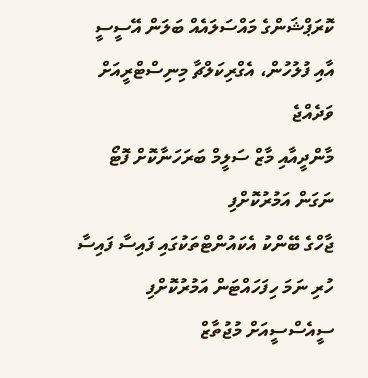ކޮރަޕްޝަންގެ މައްސަލައެއް ބަލަން އޭސީސީ އާއި ފުލުހުން، އެގްރިކަލްޗާ މިނިސްޓްރީއަށް ވަދެއްޖެ
މާންދީއާއި މާޒް ސަލީމް ބަރަހަނާކޮށް ފޮޓޯ ނަގަން އަމުރުކޮށްފި
ޖާހްގެ ބޭންކު އެކައުންޓްތަކުގައި ފައިސާ ފައިސާ ހުރި ނަމަ ހިފަހައްޓަން އަމުރުކޮށްފި
ސީއެސްސީއަށް މުޖުތާޒް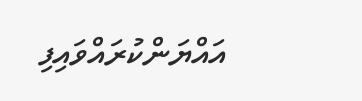އައްޔަންކުރައްވައިފި